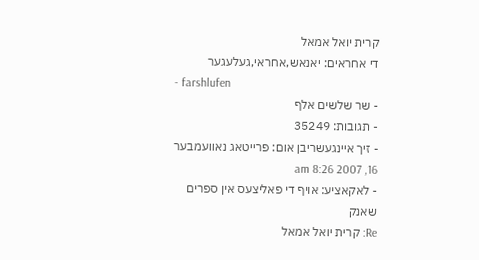קרית יואל אמאל
די אחראים: יאנאש,אחראי,געלעגער
- farshlufen
- שר שלשים אלף
- תגובות: 35249
- זיך איינגעשריבן אום: פרייטאג נאוועמבער 16, 2007 8:26 am
- לאקאציע: אויף די פאליצעס אין ספרים שאנק
Re: קרית יואל אמאל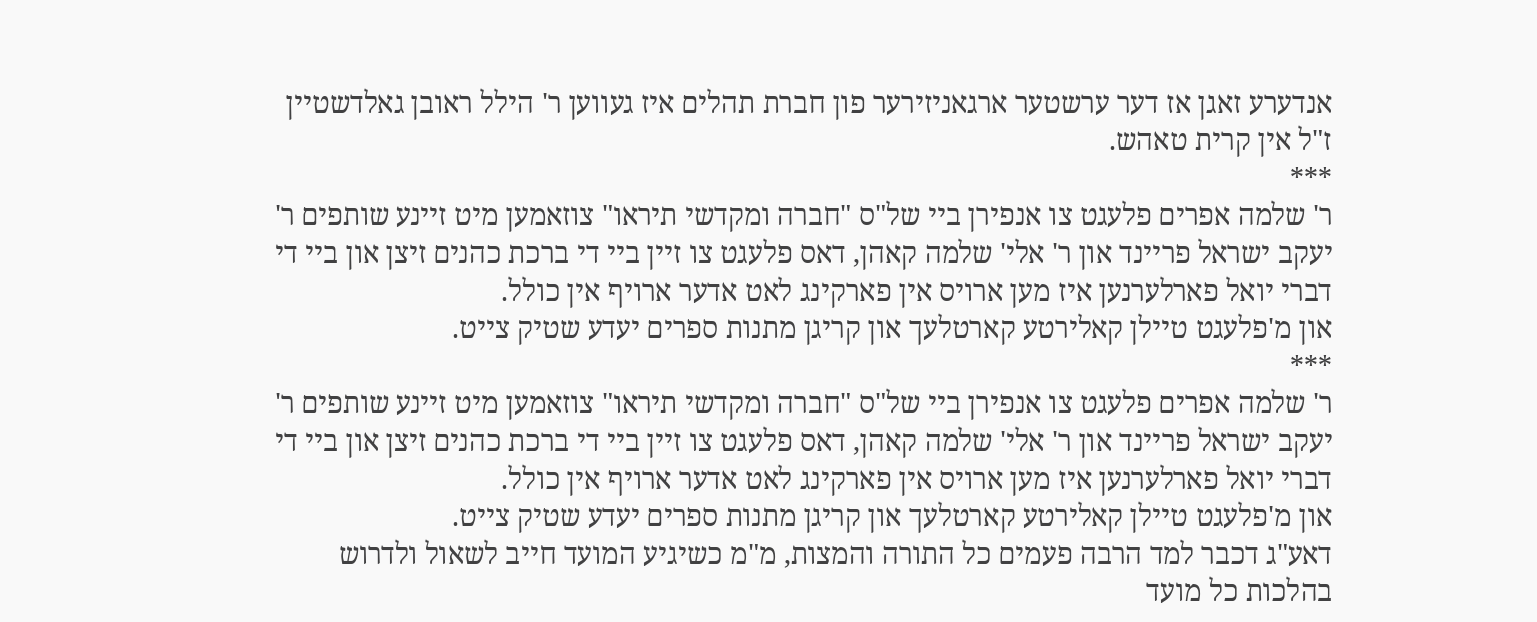אנדערע זאגן אז דער ערשטער ארגאניזירער פון חברת תהלים איז געווען ר' הילל ראובן גאלדשטיין ז"ל אין קרית טאהש.
***
ר' שלמה אפרים פלעגט צו אנפירן ביי של"ס "חברה ומקדשי תיראו" צוזאמען מיט זיינע שותפים ר' יעקב ישראל פריינד און ר' אלי' שלמה קאהן, דאס פלעגט צו זיין ביי די ברכת כהנים זיצן און ביי די דברי יואל פארלערנען איז מען ארויס אין פארקינג לאט אדער ארויף אין כולל.
און מ'פלעגט טיילן קאלירטע קארטלעך און קריגן מתנות ספרים יעדע שטיק צייט.
***
ר' שלמה אפרים פלעגט צו אנפירן ביי של"ס "חברה ומקדשי תיראו" צוזאמען מיט זיינע שותפים ר' יעקב ישראל פריינד און ר' אלי' שלמה קאהן, דאס פלעגט צו זיין ביי די ברכת כהנים זיצן און ביי די דברי יואל פארלערנען איז מען ארויס אין פארקינג לאט אדער ארויף אין כולל.
און מ'פלעגט טיילן קאלירטע קארטלעך און קריגן מתנות ספרים יעדע שטיק צייט.
דאע"ג דכבר למד הרבה פעמים כל התורה והמצות, מ"מ כשיגיע המועד חייב לשאול ולדרוש בהלכות כל מועד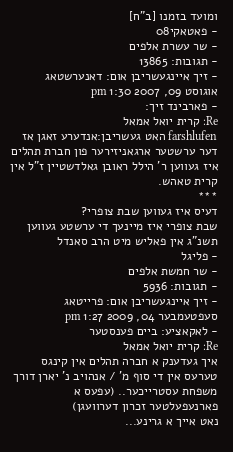ומועד בזמנו [ב"ח]
- פאטאקי08
- שר עשרת אלפים
- תגובות: 13865
- זיך איינגעשריבן אום: דאנערשטאג אוגוסט 09, 2007 1:30 pm
- פארבינד זיך:
Re: קרית יואל אמאל
farshlufen האט געשריבן:אנדערע זאגן אז דער ערשטער ארגאניזירער פון חברת תהלים איז געווען ר' הילל ראובן גאלדשטיין ז"ל אין קרית טאהש.
***
דעיס איז געווען שבת צופרי?
שבת צופרי איז מיינעך די ערשטע געווען תשנ"ג אין פאליש מיט הרב סאנדל
- פליגל
- שר חמשת אלפים
- תגובות: 5936
- זיך איינגעשריבן אום: פרייטאג סעפטעמבער 04, 2009 1:27 pm
- לאקאציע: ביים פענסטער
Re: קרית יואל אמאל
איך געדענק א חברה תהלים אין קינגס טערעס אין די סוף מ' / אנהויב נ' יארן דורך משפחת עסטרייכער.. (עפעס א פארנעפעלטער זכרון דערוועגן)
נאט אייך א גרינע...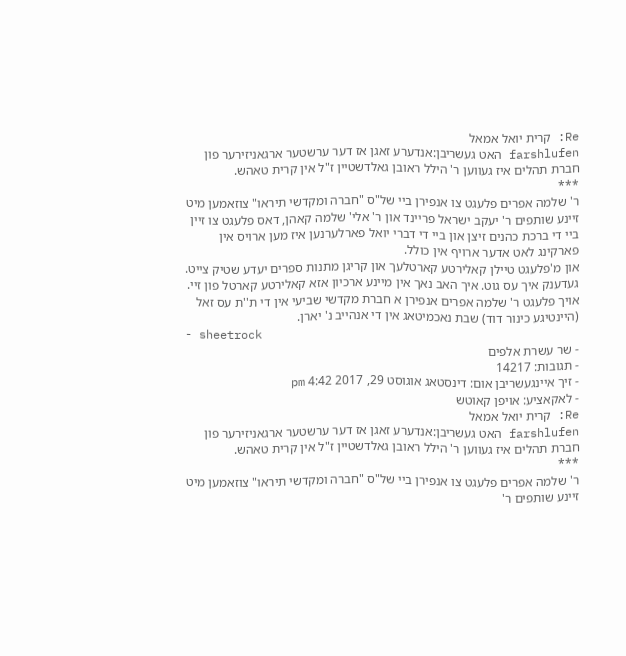Re: קרית יואל אמאל
farshlufen האט געשריבן:אנדערע זאגן אז דער ערשטער ארגאניזירער פון חברת תהלים איז געווען ר' הילל ראובן גאלדשטיין ז"ל אין קרית טאהש.
***
ר' שלמה אפרים פלעגט צו אנפירן ביי של"ס "חברה ומקדשי תיראו" צוזאמען מיט זיינע שותפים ר' יעקב ישראל פריינד און ר' אלי' שלמה קאהן, דאס פלעגט צו זיין ביי די ברכת כהנים זיצן און ביי די דברי יואל פארלערנען איז מען ארויס אין פארקינג לאט אדער ארויף אין כולל.
און מ'פלעגט טיילן קאלירטע קארטלעך און קריגן מתנות ספרים יעדע שטיק צייט.
געדענק איך עס גוט. איך האב נאך אין מיינע ארכיון אזא קאלירטע קארטל פון זיי. אויך פלעגט ר' שלמה אפרים אנפירן א חברת מקדשי שביעי אין די ת''ת עס זאל (היינטיגע כינור דוד) שבת נאכמיטאג אין די אנהייב נ' יארן.
- sheetrock
- שר עשרת אלפים
- תגובות: 14217
- זיך איינגעשריבן אום: דינסטאג אוגוסט 29, 2017 4:42 pm
- לאקאציע: אויפן קאוטש
Re: קרית יואל אמאל
farshlufen האט געשריבן:אנדערע זאגן אז דער ערשטער ארגאניזירער פון חברת תהלים איז געווען ר' הילל ראובן גאלדשטיין ז"ל אין קרית טאהש.
***
ר' שלמה אפרים פלעגט צו אנפירן ביי של"ס "חברה ומקדשי תיראו" צוזאמען מיט זיינע שותפים ר'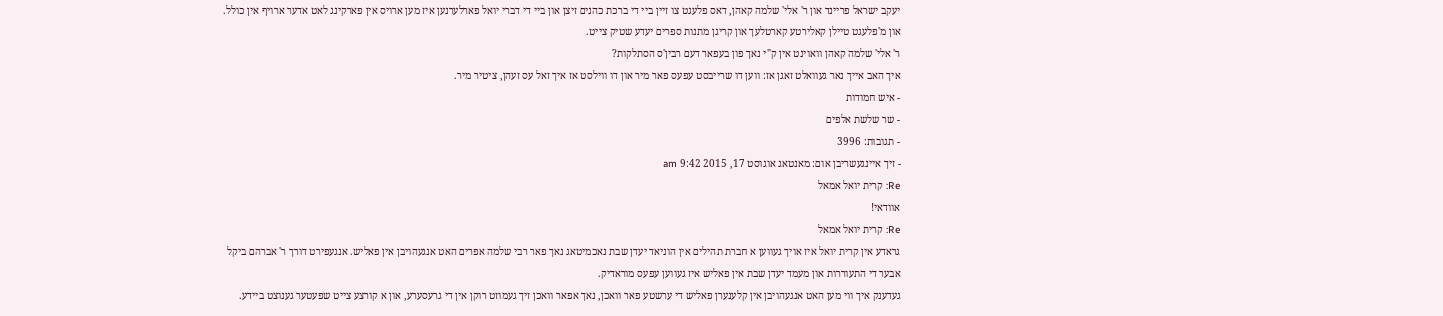יעקב ישראל פריינד און ר' אלי' שלמה קאהן, דאס פלעגט צו זיין ביי די ברכת כהנים זיצן און ביי די דברי יואל פארלערנען איז מען ארויס אין פארקינג לאט אדער ארויף אין כולל.
און מ'פלעגט טיילן קאלירטע קארטלעך און קריגן מתנות ספרים יעדע שטיק צייט.
ר' אלי' שלמה קאהן וואוינט אין ק"י נאך פון בעפאר דעם רבין'ס הסתלקות?
איך האב אייך נאר געוואלט זאגן אז: ווען דו שרייבסט עפעס פאר מיר און דו ווילסט אז איך זאל עס זעהן, ציטיר מיר.
- איש חמודות
- שר שלשת אלפים
- תגובות: 3996
- זיך איינגעשריבן אום: מאנטאג אוגוסט 17, 2015 9:42 am
Re: קרית יואל אמאל
אוודאי!
Re: קרית יואל אמאל
גראדע אין קרית יואל איז אויך געווען א חברת תהילים אין הוניאד יעדן שבת נאכמיטאג נאך פאר רבי שלמה אפרים האט אנגעהויבן אין פאליש. אנגעפירט דורך ר' אברהם ביקל
אבער די התעוררות און מעמד יעדן שבת אין פאליש איז געווען עפעס מוראדיק.
געדענק איך ווי מען האט אנגעהויבן אין קלענערן פאליש די ערשטע פאר וואכן, נאך אפאר וואכן זיך געמוזט רוקן אין די גרעסערע, און א קורצע צייט שפעטער גענוצט ביידע.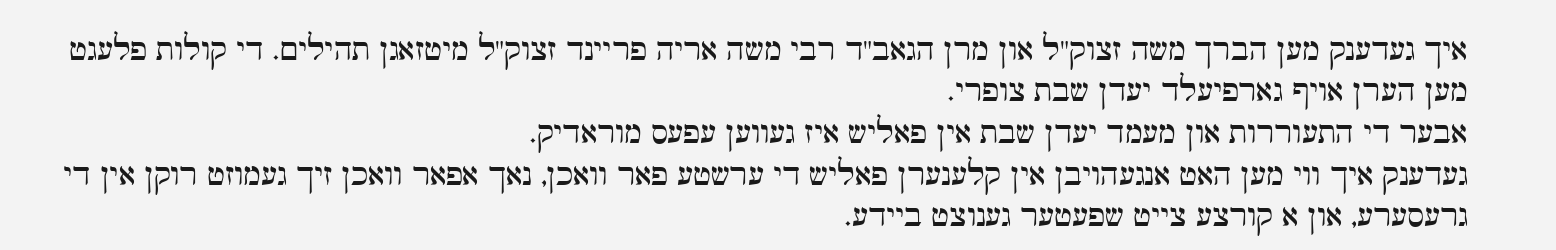איך געדענק מען הברך משה זצוק"ל און מרן הגאב"ד רבי משה אריה פריינד זצוק"ל מיטזאגן תהילים. די קולות פלעגט מען הערן אויף גארפיעלד יעדן שבת צופרי.
אבער די התעוררות און מעמד יעדן שבת אין פאליש איז געווען עפעס מוראדיק.
געדענק איך ווי מען האט אנגעהויבן אין קלענערן פאליש די ערשטע פאר וואכן, נאך אפאר וואכן זיך געמוזט רוקן אין די גרעסערע, און א קורצע צייט שפעטער גענוצט ביידע.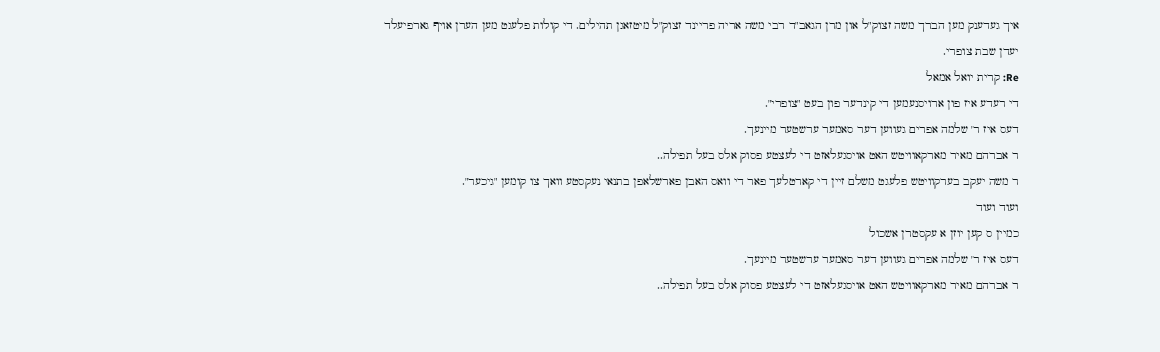איך געדענק מען הברך משה זצוק"ל און מרן הגאב"ד רבי משה אריה פריינד זצוק"ל מיטזאגן תהילים. די קולות פלעגט מען הערן אויף גארפיעלד יעדן שבת צופרי.
Re: קרית יואל אמאל
די רעדע איז פון ארויסנעמען די קינדער פון בעט "צופרי".
דעס איז ר' שלמה אפרים געווען דער סאמער ערשטער מיינעך.
ר אברהם מאיר מארקאוויטש האט אויסגעלאזט די לעצטע פסוק אלס בעל תפילה..
ר משה יעקב בערקוויטש פלעגט משלם זיין די קארטלעך פאר די וואס האבן פארשלאפן בתנאי נעקסטע וואך צו קומען "גיכער".
ועוד ועוד
כמיין ס קען יוזן א עקסטרן אשכול
דעס איז ר' שלמה אפרים געווען דער סאמער ערשטער מיינעך.
ר אברהם מאיר מארקאוויטש האט אויסגעלאזט די לעצטע פסוק אלס בעל תפילה..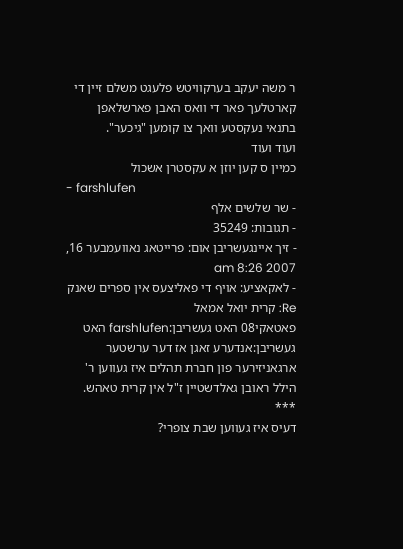ר משה יעקב בערקוויטש פלעגט משלם זיין די קארטלעך פאר די וואס האבן פארשלאפן בתנאי נעקסטע וואך צו קומען "גיכער".
ועוד ועוד
כמיין ס קען יוזן א עקסטרן אשכול
- farshlufen
- שר שלשים אלף
- תגובות: 35249
- זיך איינגעשריבן אום: פרייטאג נאוועמבער 16, 2007 8:26 am
- לאקאציע: אויף די פאליצעס אין ספרים שאנק
Re: קרית יואל אמאל
פאטאקי08 האט געשריבן:farshlufen האט געשריבן:אנדערע זאגן אז דער ערשטער ארגאניזירער פון חברת תהלים איז געווען ר' הילל ראובן גאלדשטיין ז"ל אין קרית טאהש.
***
דעיס איז געווען שבת צופרי?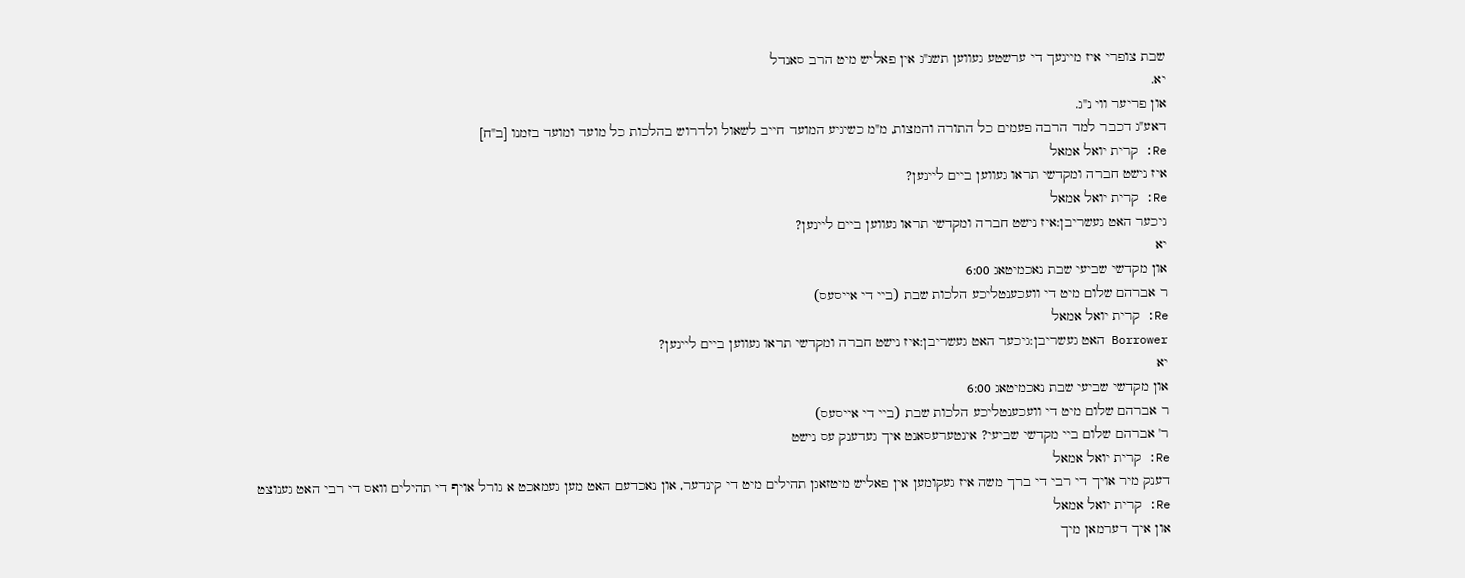שבת צופרי איז מיינעך די ערשטע געווען תשנ"ג אין פאליש מיט הרב סאנדל
יא.
און פריער ווי נ"ג.
דאע"ג דכבר למד הרבה פעמים כל התורה והמצות, מ"מ כשיגיע המועד חייב לשאול ולדרוש בהלכות כל מועד ומועד בזמנו [ב"ח]
Re: קרית יואל אמאל
איז נישט חברה ומקדשי תראו געווען ביים ליינען?
Re: קרית יואל אמאל
גיכער האט געשריבן:איז נישט חברה ומקדשי תראו געווען ביים ליינען?
יא
און מקדשי שביעי שבת נאכמיטאג 6:00
ר אברהם שלום מיט די וועכענטליכע הלכות שבת (ביי די אייסעס)
Re: קרית יואל אמאל
Borrower האט געשריבן:גיכער האט געשריבן:איז נישט חברה ומקדשי תראו געווען ביים ליינען?
יא
און מקדשי שביעי שבת נאכמיטאג 6:00
ר אברהם שלום מיט די וועכענטליכע הלכות שבת (ביי די אייסעס)
ר' אברהם שלום ביי מקדשי שביעי? אינטערעסאנט איך געדענק עס נישט
Re: קרית יואל אמאל
דענק מיר אויך די רבי די ברך משה איז געקומען אין פאליש מיטזאגן תהילים מיט די קינדער, און נאכדעם האט מען געמאכט א גורל אויף די תהילים וואס די רבי האט גענוצט
Re: קרית יואל אמאל
און איך דערמאן מיך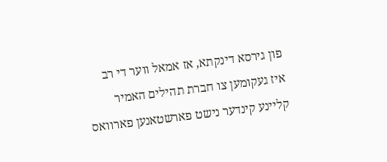פון גירסא דינקתא, אז אמאל ווער די רב איז געקומען צו חברת תהילים האמיר קליינע קינדער נישט פארשטאנען פארוואס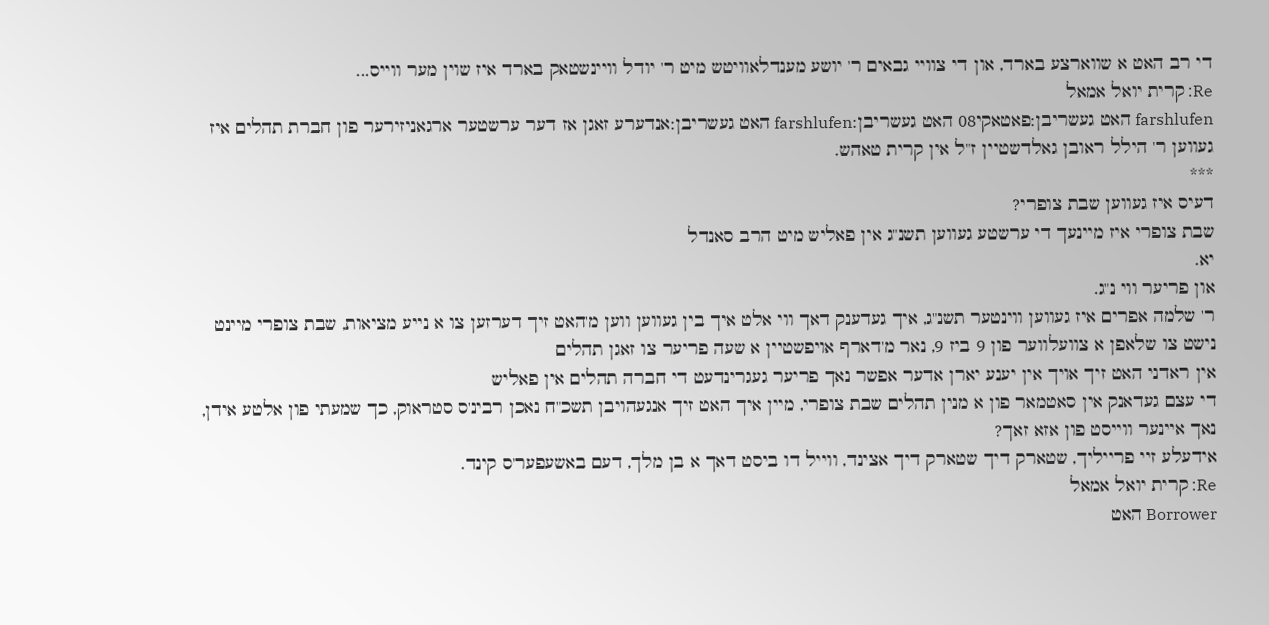די רב האט א שווארצע בארד, און די צוויי גבאים ר' יושע מענדלאוויטש מיט ר' יודל וויינשטאק בארד איז שוין מער ווייס...
Re: קרית יואל אמאל
farshlufen האט געשריבן:פאטאקי08 האט געשריבן:farshlufen האט געשריבן:אנדערע זאגן אז דער ערשטער ארגאניזירער פון חברת תהלים איז געווען ר' הילל ראובן גאלדשטיין ז"ל אין קרית טאהש.
***
דעיס איז געווען שבת צופרי?
שבת צופרי איז מיינעך די ערשטע געווען תשנ"ג אין פאליש מיט הרב סאנדל
יא.
און פריער ווי נ"ג.
ר' שלמה אפרים איז געווען ווינטער תשנ"ג, איך געדענק דאך ווי אלט איך בין געווען ווען מ'האט זיך דערזען צו א נייע מציאות, שבת צופרי מיינט נישט צו שלאפן א צוועלווער פון 9 ביז 9, נאר מ'דארף אויפשטיין א שעה פריער צו זאגן תהלים
אין ראדני האט זיך אויך אין יענע יארן אדער אפשר נאך פריער געגרינדעט די חברה תהלים אין פאליש
די עצם געדאנק אין סאטמאר פון א מנין תהלים שבת צופרי, מיין איך האט זיך אנגעהויבן תשכ"ח נאכן רבינ'ס סטראוק, כך שמעתי פון אלטע אידן, נאך איינער ווייסט פון אזא זאך?
אידעלע זיי פרייליך, שטארק דיך שטארק דיך אצינד, ווייל דו ביסט דאך א בן מלך, דעם באשעפער'ס קינד.
Re: קרית יואל אמאל
Borrower האט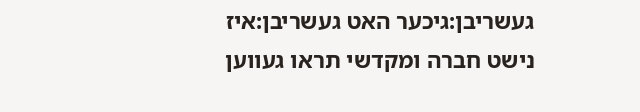געשריבן:גיכער האט געשריבן:איז נישט חברה ומקדשי תראו געווען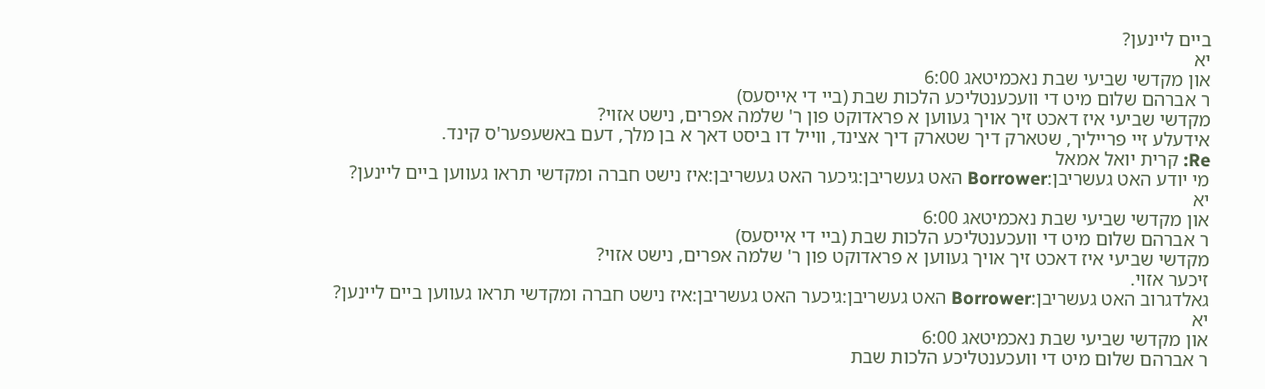ביים ליינען?
יא
און מקדשי שביעי שבת נאכמיטאג 6:00
ר אברהם שלום מיט די וועכענטליכע הלכות שבת (ביי די אייסעס)
מקדשי שביעי איז דאכט זיך אויך געווען א פראדוקט פון ר' שלמה אפרים, נישט אזוי?
אידעלע זיי פרייליך, שטארק דיך שטארק דיך אצינד, ווייל דו ביסט דאך א בן מלך, דעם באשעפער'ס קינד.
Re: קרית יואל אמאל
מי יודע האט געשריבן:Borrower האט געשריבן:גיכער האט געשריבן:איז נישט חברה ומקדשי תראו געווען ביים ליינען?
יא
און מקדשי שביעי שבת נאכמיטאג 6:00
ר אברהם שלום מיט די וועכענטליכע הלכות שבת (ביי די אייסעס)
מקדשי שביעי איז דאכט זיך אויך געווען א פראדוקט פון ר' שלמה אפרים, נישט אזוי?
זיכער אזוי.
גאלדגרוב האט געשריבן:Borrower האט געשריבן:גיכער האט געשריבן:איז נישט חברה ומקדשי תראו געווען ביים ליינען?
יא
און מקדשי שביעי שבת נאכמיטאג 6:00
ר אברהם שלום מיט די וועכענטליכע הלכות שבת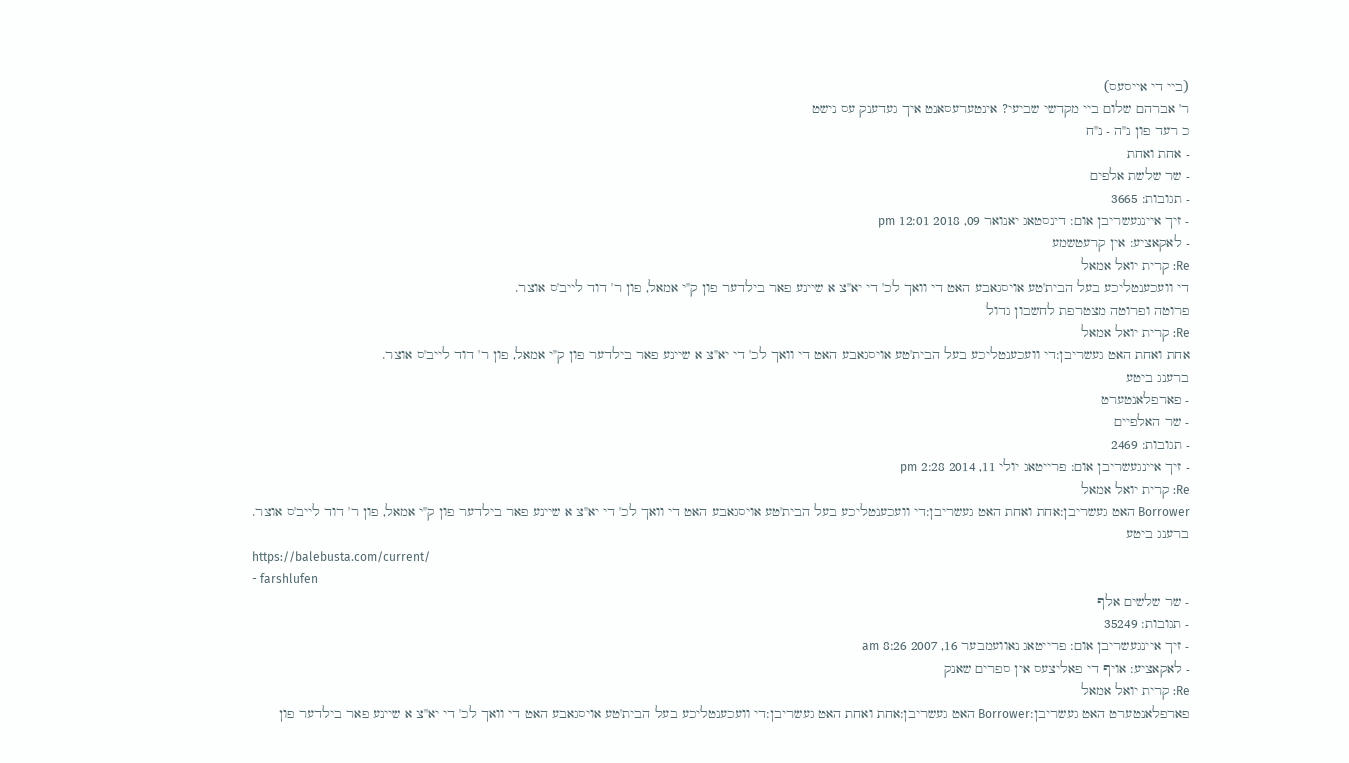(ביי די אייסעס)
ר' אברהם שלום ביי מקדשי שביעי? אינטערעסאנט איך געדענק עס נישט
כ רעד פון נ"ה - נ"ח
- אחת ואחת
- שר שלשת אלפים
- תגובות: 3665
- זיך איינגעשריבן אום: דינסטאג יאנואר 09, 2018 12:01 pm
- לאקאציע: אין קרעטשמע
Re: קרית יואל אמאל
די וועכענטליכע בעל הבית'טע אויסגאבע האט די וואך לכ' די יא"צ א שיינע פאר בילדער פון ק"י אמאל, פון ר' דוד לייב'ס אוצר.
פרוטה ופרוטה מצטרפת לחשבון גדול
Re: קרית יואל אמאל
אחת ואחת האט געשריבן:די וועכענטליכע בעל הבית'טע אויסגאבע האט די וואך לכ' די יא"צ א שיינע פאר בילדער פון ק"י אמאל, פון ר' דוד לייב'ס אוצר.
ברענג ביטע
- פארפלאנטערט
- שר האלפיים
- תגובות: 2469
- זיך איינגעשריבן אום: פרייטאג יולי 11, 2014 2:28 pm
Re: קרית יואל אמאל
Borrower האט געשריבן:אחת ואחת האט געשריבן:די וועכענטליכע בעל הבית'טע אויסגאבע האט די וואך לכ' די יא"צ א שיינע פאר בילדער פון ק"י אמאל, פון ר' דוד לייב'ס אוצר.
ברענג ביטע
https://balebusta.com/current/
- farshlufen
- שר שלשים אלף
- תגובות: 35249
- זיך איינגעשריבן אום: פרייטאג נאוועמבער 16, 2007 8:26 am
- לאקאציע: אויף די פאליצעס אין ספרים שאנק
Re: קרית יואל אמאל
פארפלאנטערט האט געשריבן:Borrower האט געשריבן:אחת ואחת האט געשריבן:די וועכענטליכע בעל הבית'טע אויסגאבע האט די וואך לכ' די יא"צ א שיינע פאר בילדער פון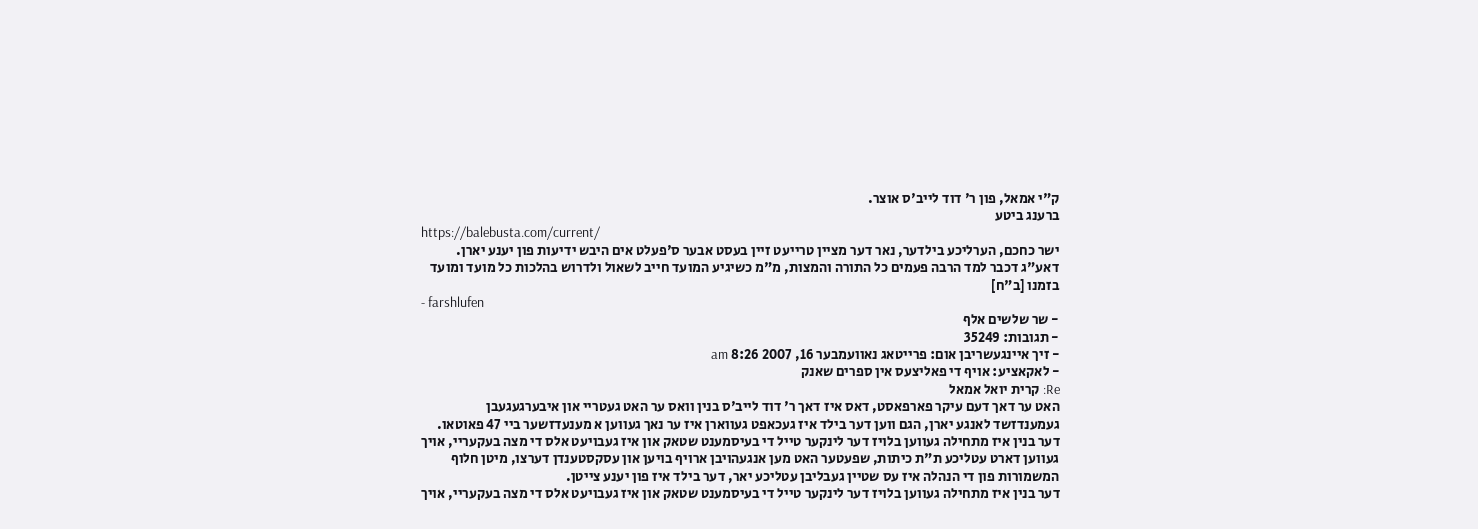ק"י אמאל, פון ר' דוד לייב'ס אוצר.
ברענג ביטע
https://balebusta.com/current/
ישר כחכם, הערליכע בילדער, נאר דער מציין טרייעט זיין בעסט אבער ס'פעלט אים היבש ידיעות פון יענע יארן.
דאע"ג דכבר למד הרבה פעמים כל התורה והמצות, מ"מ כשיגיע המועד חייב לשאול ולדרוש בהלכות כל מועד ומועד בזמנו [ב"ח]
- farshlufen
- שר שלשים אלף
- תגובות: 35249
- זיך איינגעשריבן אום: פרייטאג נאוועמבער 16, 2007 8:26 am
- לאקאציע: אויף די פאליצעס אין ספרים שאנק
Re: קרית יואל אמאל
האט ער דאך דעם עיקר פארפאסט, דאס איז דאך ר' דוד לייב'ס בנין וואס ער האט געטריי און איבערגעגעבן געמענדזשד לאנגע יארן, הגם ווען דער בילד איז געכאפט געווארן איז ער נאך געווען א מענעדזשער ביי 47 פאוטאו.
דער בנין איז מתחילה געווען בלויז דער לינקער טייל די בעיסמענט שטאק און איז געבויעט אלס די מצה בעקעריי, אויך געווען דארט עטליכע ת"ת כיתות, שפעטער האט מען אנגעהויבן ארויף בויען און עסקסטענדן דערצו, מיטן חלוף המשמורות פון די הנהלה איז עס שטיין געבליבן עטליכע יאר, דער בילד איז פון יענע צייטן.
דער בנין איז מתחילה געווען בלויז דער לינקער טייל די בעיסמענט שטאק און איז געבויעט אלס די מצה בעקעריי, אויך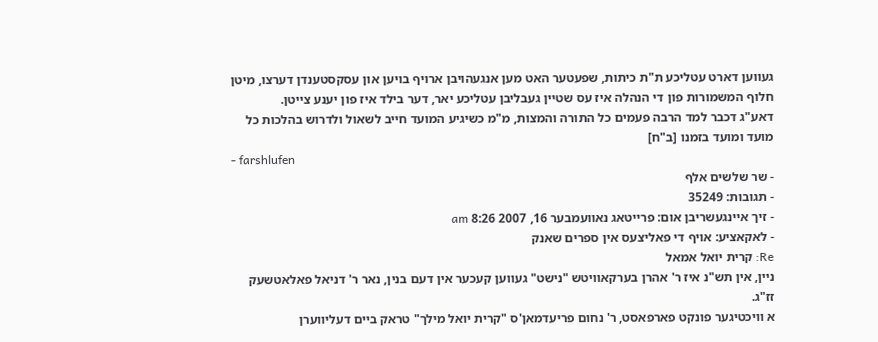געווען דארט עטליכע ת"ת כיתות, שפעטער האט מען אנגעהויבן ארויף בויען און עסקסטענדן דערצו, מיטן חלוף המשמורות פון די הנהלה איז עס שטיין געבליבן עטליכע יאר, דער בילד איז פון יענע צייטן.
דאע"ג דכבר למד הרבה פעמים כל התורה והמצות, מ"מ כשיגיע המועד חייב לשאול ולדרוש בהלכות כל מועד ומועד בזמנו [ב"ח]
- farshlufen
- שר שלשים אלף
- תגובות: 35249
- זיך איינגעשריבן אום: פרייטאג נאוועמבער 16, 2007 8:26 am
- לאקאציע: אויף די פאליצעס אין ספרים שאנק
Re: קרית יואל אמאל
ניין, אין תש"נ איז ר' אהרן בערקאוויטש "נישט" געווען קעכער אין דעם בנין, נאר ר' דניאל פאלאטשעק זז"ג.
א וויכטיגער פונקט פארפאסט, ר' נחום פריעדמאן'ס "קרית יואל מילך" טראק ביים דעליווערן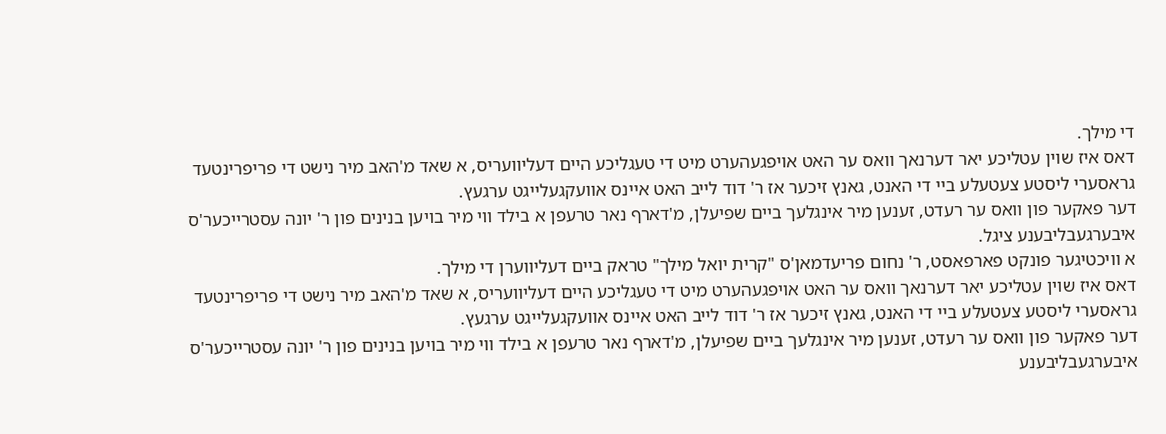די מילך.
דאס איז שוין עטליכע יאר דערנאך וואס ער האט אויפגעהערט מיט די טעגליכע היים דעליוועריס, א שאד מ'האב מיר נישט די פריפרינטעד גראסערי ליסטע צעטעלע ביי די האנט, גאנץ זיכער אז ר' דוד לייב האט איינס אוועקגעלייגט ערגעץ.
דער פאקער פון וואס ער רעדט, זענען מיר אינגלעך ביים שפיעלן, מ'דארף נאר טרעפן א בילד ווי מיר בויען בנינים פון ר' יונה עסטרייכער'ס איבערגעבליבענע ציגל.
א וויכטיגער פונקט פארפאסט, ר' נחום פריעדמאן'ס "קרית יואל מילך" טראק ביים דעליווערן די מילך.
דאס איז שוין עטליכע יאר דערנאך וואס ער האט אויפגעהערט מיט די טעגליכע היים דעליוועריס, א שאד מ'האב מיר נישט די פריפרינטעד גראסערי ליסטע צעטעלע ביי די האנט, גאנץ זיכער אז ר' דוד לייב האט איינס אוועקגעלייגט ערגעץ.
דער פאקער פון וואס ער רעדט, זענען מיר אינגלעך ביים שפיעלן, מ'דארף נאר טרעפן א בילד ווי מיר בויען בנינים פון ר' יונה עסטרייכער'ס איבערגעבליבענע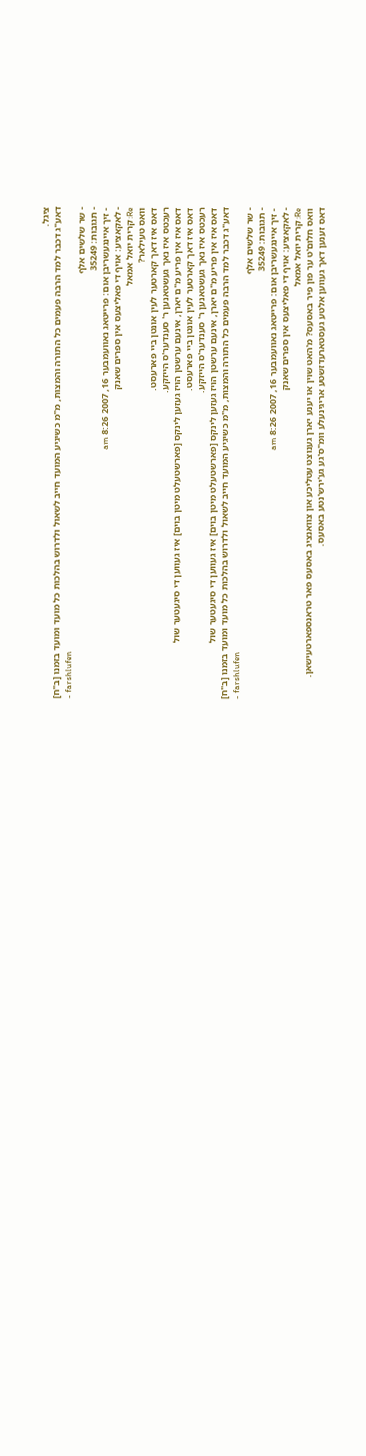ציגל.
דאע"ג דכבר למד הרבה פעמים כל התורה והמצות, מ"מ כשיגיע המועד חייב לשאול ולדרוש בהלכות כל מועד ומועד בזמנו [ב"ח]
- farshlufen
- שר שלשים אלף
- תגובות: 35249
- זיך איינגעשריבן אום: פרייטאג נאוועמבער 16, 2007 8:26 am
- לאקאציע: אויף די פאליצעס אין ספרים שאנק
Re: קרית יואל אמאל
וואס טעילאר?
דאס איז דאך קארטער לעין אונטן ביי פארעסט.
רעכטס איז נאך געשטאנען ר' סענדער'ס הייזקע.
דאס איז אין פריע מ"ם יארן, אינעם ערשטן הויז געזען לינקס [פארשטעלט מיטן בוים] איז געווען די סיגעטער שול
דאס איז דאך קארטער לעין אונטן ביי פארעסט.
רעכטס איז נאך געשטאנען ר' סענדער'ס הייזקע.
דאס איז אין פריע מ"ם יארן, אינעם ערשטן הויז געזען לינקס [פארשטעלט מיטן בוים] איז געווען די סיגעטער שול
דאע"ג דכבר למד הרבה פעמים כל התורה והמצות, מ"מ כשיגיע המועד חייב לשאול ולדרוש בהלכות כל מועד ומועד בזמנו [ב"ח]
- farshlufen
- שר שלשים אלף
- תגובות: 35249
- זיך איינגעשריבן אום: פרייטאג נאוועמבער 16, 2007 8:26 am
- לאקאציע: אויף די פאליצעס אין ספרים שאנק
Re: קרית יואל אמאל
וואס חלום'ט ער פון פיר באסעס? מ'האט שוין או יענע יארן גענוצט עטליכע און צוואנציג באסעס פאר טראנספארטעישאן.
דאס זענען דאך געווען אלטע געסטארעדזשטע אריגינעלע וומ"ס'גע גע'ירש'נטע באסעס.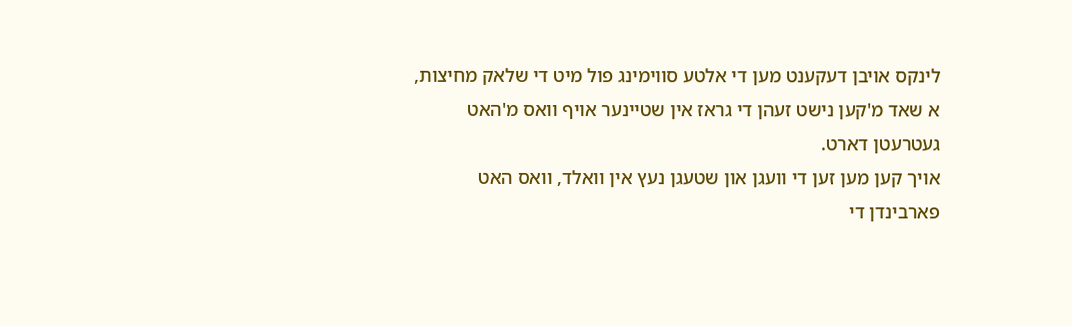לינקס אויבן דעקענט מען די אלטע סווימינג פול מיט די שלאק מחיצות, א שאד מ'קען נישט זעהן די גראז אין שטיינער אויף וואס מ'האט געטרעטן דארט.
אויך קען מען זען די וועגן און שטעגן נעץ אין וואלד, וואס האט פארבינדן די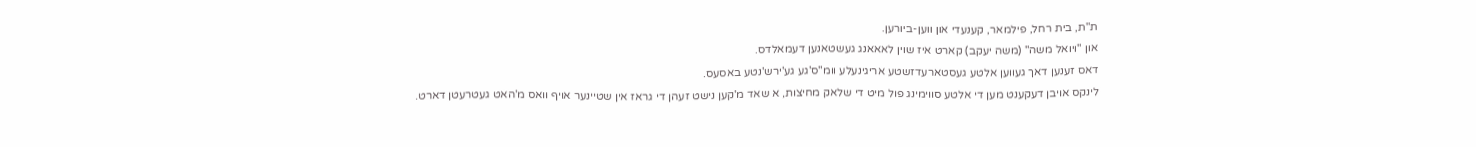ת"ת, בית רחל, פילמאר, קענעדי און ווען-ביורען.
און "ויואל משה" (משה יעקב) קארט איז שוין לאאאנג געשטאנען דעמאלדס.
דאס זענען דאך געווען אלטע געסטארעדזשטע אריגינעלע וומ"ס'גע גע'ירש'נטע באסעס.
לינקס אויבן דעקענט מען די אלטע סווימינג פול מיט די שלאק מחיצות, א שאד מ'קען נישט זעהן די גראז אין שטיינער אויף וואס מ'האט געטרעטן דארט.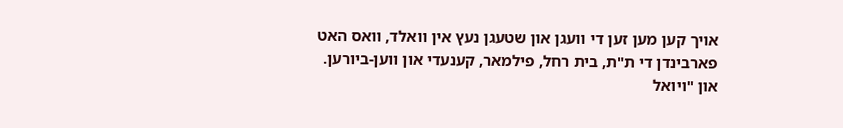אויך קען מען זען די וועגן און שטעגן נעץ אין וואלד, וואס האט פארבינדן די ת"ת, בית רחל, פילמאר, קענעדי און ווען-ביורען.
און "ויואל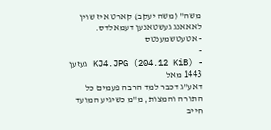משה" (משה יעקב) קארט איז שוין לאאאנג געשטאנען דעמאלדס.
- אטעטשמענטס
-
- KJ4.JPG (204.12 KiB) געזען 1443 מאל
דאע"ג דכבר למד הרבה פעמים כל התורה והמצות, מ"מ כשיגיע המועד חייב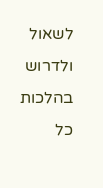לשאול ולדרוש בהלכות כל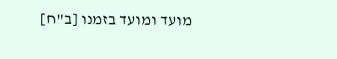מועד ומועד בזמנו [ב"ח]